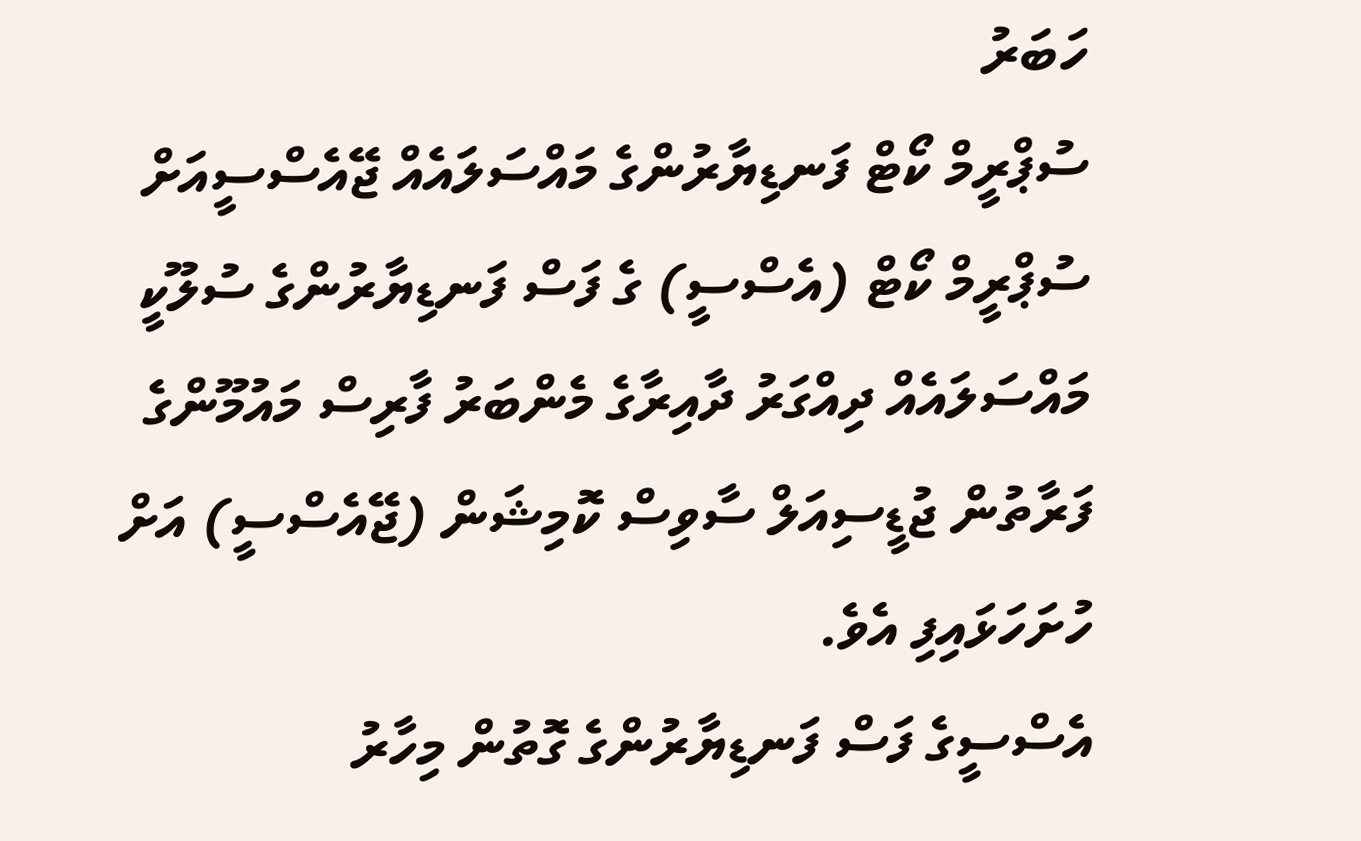ހަބަރު
ސުޕްރީމް ކޯޓް ފަނޑިޔާރުންގެ މައްސަލައެއް ޖޭއެސްސީއަށް
ސުޕްރީމް ކޯޓް (އެސްސީ) ގެ ފަސް ފަނޑިޔާރުންގެ ސުލޫކީ މައްސަލައެއް ދިއްގަރު ދާއިރާގެ މެންބަރު ފާރިސް މައުމޫންގެ ފަރާތުން ޖުޑީސިއަލް ސާވިސް ކޮމިޝަން (ޖޭއެސްސީ) އަށް ހުށަހަޅައިފި އެވެ.
އެސްސީގެ ފަސް ފަނޑިޔާރުންގެ ގޮތުން މިހާރު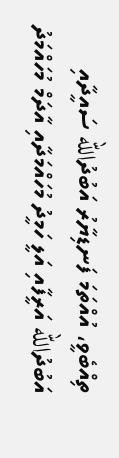ތިއްބެވީ، އުއްތަމަ ފަނޑިޔާރު އަބުދުالله ސައީދާއި އަބުދުالله އަރީފާއި އަލީ ހަމީދު މުހައްމަދާއި އާދަމް މުހައްމަދު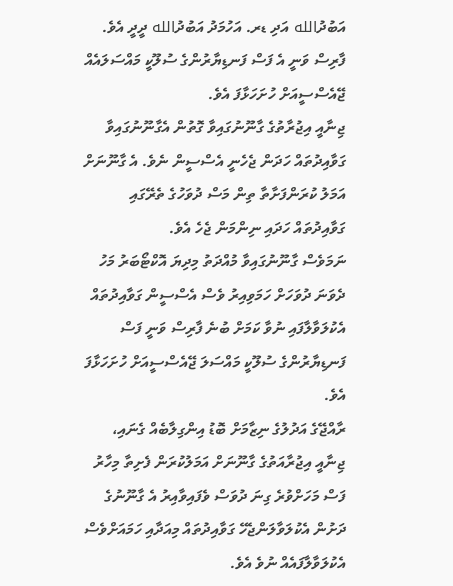އަބުދުالله އަދި ޑރ. އަހުމަދު އަބުދުالله ދީދީ އެވެ. ފާރިސް ވަނީ އެ ފަސް ފަނޑިޔާރުންގެ ސުލޫކީ މައްސަލައެއް ޖޭއެސްސީއަށް ހުށަހަޅާފަ އެވެ.
ޖިނާއީ އިޖުރާތުގެ ގާނޫނުގައިވާ ގޮތުން އެގާނޫނުގައިވާ ގަވާއިދުތައް ހަދަން ޖެހެނީ އެސްސީން ނެވެ. އެ ގާނޫނަށް އަމަލު ކުރަންފަށާތާ ތިން މަސް ދުވަހުގެ ތެރޭގައި ގަވާއިދުތައް ހަދައި ނިންމަން ޖެހެ އެވެ.
ނަމަވެސް ގާނޫނުގައިވާ މުއްދަތު މިދިޔަ އޮކްޓޯބަރު މަހު ދެވަނަ ދުވަހަށް ހަމަވިއިރު ވެސް އެސްސީން ގަވާއިދުތައް އެކުލަވާލާފައި ނުވާ ކަމަށް ބުނެ ފާރިސް ވަނީ ފަސް ފަނޑިޔާރުންގެ ސުލޫކީ މައްސަލަ ޖޭއެސްސީއަށް ހުށަހަޅާފަ އެވެ.
ރާއްޖޭގެ އަދުލުގެ ނިޒާމަށް ބޮޑު އިންގިލާބެއް ގެނައި، ޖިނާއީ އިޖުރާއަތުގެ ގާނޫނަށް އަމަލުކުރަން ފެށިތާ މިހާރު ފަސް މަހަށްވުރެ ގިނަ ދުވަސް ވެފައިވާއިރު އެ ގާނޫނުގެ ދަށުން އެކުލަވާލަންޖެހޭ ގަވާއިދުތައް މިއަދާއި ހަމައަށްވެސް އެކުލަވާލާފައެއް ނުވެ އެވެ.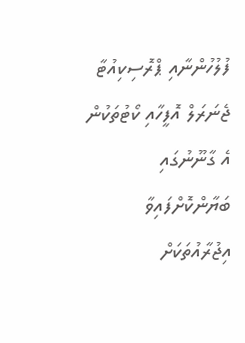ފުލުހުންނާއި ޕްރޮސިކިއުޓާ ޖެނަރަލް އޮފީހާއި ކޯޓުތަކުން އެ ގާނޫނުގައި ބަޔާންކޮށްފައިވާ އިޖުރާއުތަކަށް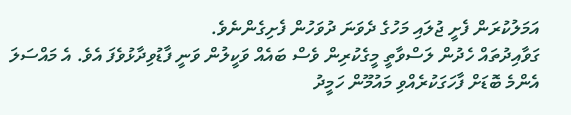އަމަލުކުރަން ފެށީ ޖުލައި މަހުގެ ދެވަނަ ދުވަހުން ފެށިގެންނެވެ.
ގަވާއިދުތައް ހެދުން ލަސްވާތީ މީގެކުރިން ވެސް ބައެއް ވަކީލުން ވަނީ ފާޑުވިދާޅުވެފަ އެވެ. އެ މައްސަލަ އެންމެ ބޮޑަށް ފާހަގަކުރެއްވި މައުމޫން ހަމީދު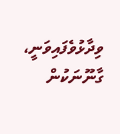ވިދާޅުވެފައިވަނީ، ގާނޫނަކުން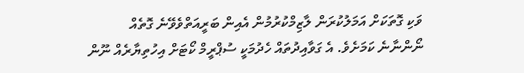ވަކި ގޮތަކަށް އަމަލުކުރަން ލާޒިމްކުރުމުން އެއިން ބަރީއަތްވެވޭނެ ގޮތެއް ނޯންނާނެ ކަމަށެވެ. އެ ގަވާއިދުތައް ހެދުމަކީ ސުޕްރީމް ކޯޓަށް އިހުތިޔާރެއް ނޫން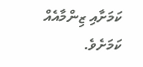ކަމަށާއި ޒިންމާއެއް ކަމަށެވެ.